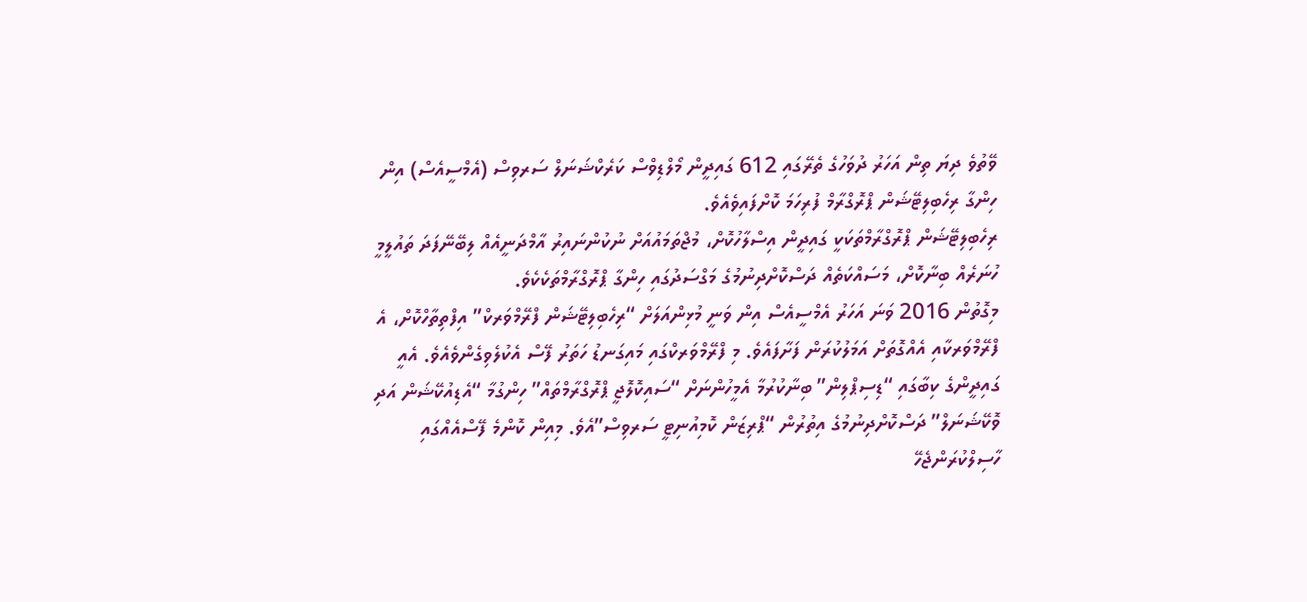ވޭތުވެ ދިޔަ ތިން އަހަރު ދުވަހުގެ ތެރޭގައި 612 ގައިދީން މޯލްޑިވްސް ކަރެކްޝަނަލް ސަރވިސް (އެމްސީއެސް) އިން ހިންގާ ރިހެބިލިޓޭޝަން ޕްރޮގްރާމް ފުރިހަމަ ކޮށްފައިވެއެވެ.
ރިހެބިލިޓޭޝަން ޕްރޮގްރާމްތަކަކީ ގައިދީން އިސްލާހުކޮށް، މުޖްތަމައުއަށް ނުކުންނައިރު އާމްދަނީއެއް ލިބޭނޭފަދަ ތައުލީމީ ހުނަރެއް ބިނާކޮށް، މަސައްކަތެއް ދަސްކޮށްދިނުމުގެ މަގްސަދުގައި ހިންގާ ޕްރޮގްރާމްތަކެކެވެ.
މިގޮތުން 2016 ވަނަ އަހަރު އެމްސީއެސް އިން ވަނީ މުޅިންއަލަށް “ރިހެބިލިޓޭޝަން ފްރޭމްވަރކް” އިފްތިތާހްކޮށް، އެ ފްރޭމްވަރކާއި އެއްގޮތަށް އަމަލުކުރަން ފަށާފައެވެ. މި ފްރޭމްވަރކްގައި މައިގަނޑު ހަތަރު ފޭސް އެކުލެވިގެންވެއެވެ. އެއީ ގައިދީންގެ ކިބާގައި “ޑިސިޕްލިން” ބިނާކުރުމާ އެމީހުންނަށް “ސައިކޮލޮޖީ ޕްރޮގްރާމްތައް” ހިންގުމާ “އެޑިއުކޭޝަން އަދި ވޮކޭޝަނަލް” ދަސްކޮށްދިނުމުގެ އިތުރުން “ޕްރިޒަން ކޮމިއުނިޓީ ސަރވިސް”އެވެ. މިއިން ކޮންމެ ފޭސްއެއްގައި ހާސިލްކުރަންޖެހޭ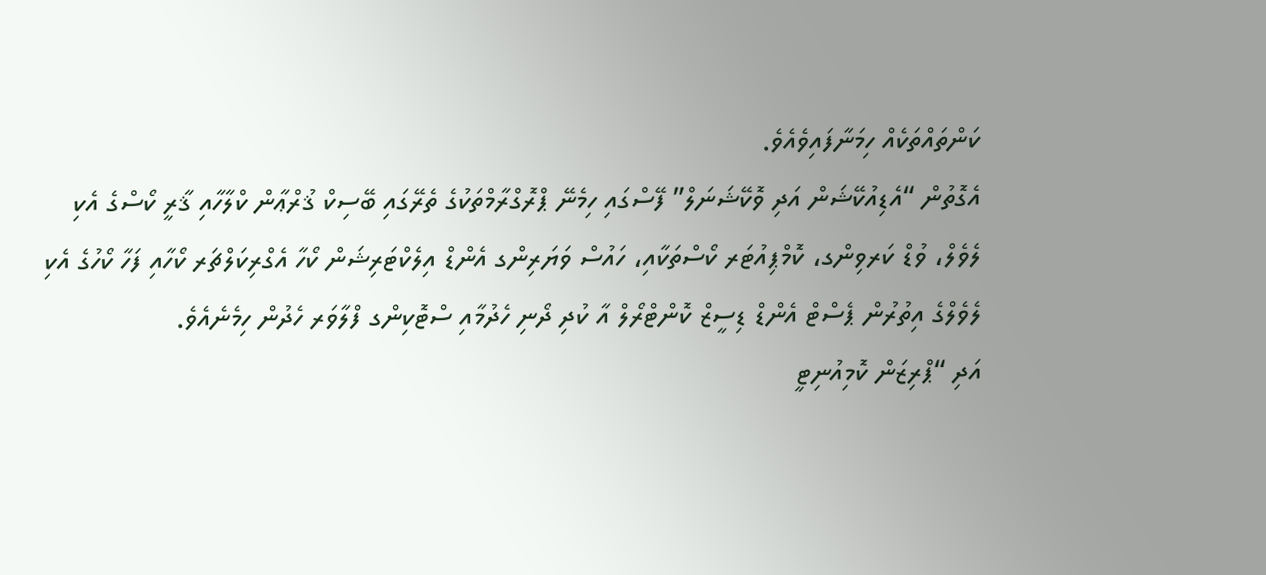ކަންތައްތަކެއް ހިމަނާފައިވެއެވެ.
އެގޮތުން “އެޑިއުކޭޝަން އަދި ވޮކޭޝަނަލް” ފޭސްގައި ހިމެނޭ ޕްރޮގްރާމްތަކުގެ ތެރޭގައި ބޭސިކް ޤުރްޢާން ކްލާހާއި ޤާރީ ކޯސްގެ އެކި ލެވެލް، ވުޑް ކަރވިންގ، ކޮމްޕިއުޓަރ ކޯސްތަކާއި، ހައުސް ވަޔަރިންގ އެންޑް އިލެކްޓަރިޝަން ކޯހާ އެގްރިކަލްޗަރ ކޯހާއި ފަހާ ކޯހުގެ އެކި ލެވެލްގެ އިތުރުން ޕެސްޓް އެންޑް ޑިސީޒް ކޮންޓްރޯލް އާ ކުދި ދޯނި ހެދުމާއި ސްޓޮކިންގ ފްލާވަރ ހެދުން ހިމެނެއެވެ.
އަދި “ޕްރިޒަން ކޮމިއުނިޓީ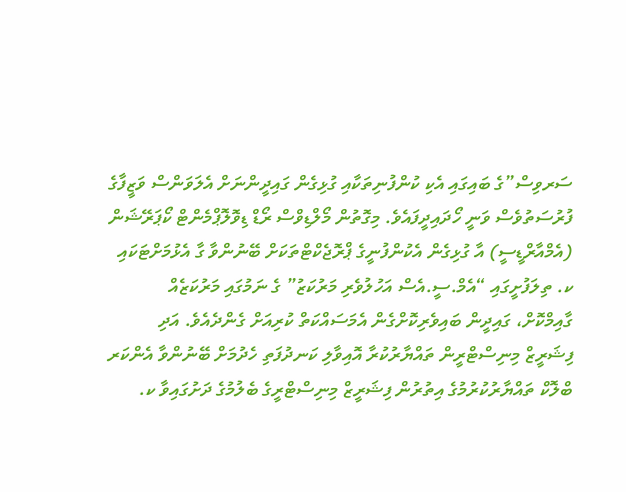ސަރވިސް”ގެ ބައިގައި އެކި ކުންފުނިތަކާއި ގުޅިގެން ގައިދީންނަށް އެލަވަންސް ވަޒީފާގެ ފުރުސަތުވެސް ވަނީ ހޯދައިދީފައެވެ. މިގޮތުން މޯލްޑިވްސް ރޯޑް ޑިވޮލޮޕްމެންޓް ކޯޕަރޭޝަން (އެމްއާރްޑީސީ) އާ ގުޅިގެން އެކުންފުނީގެ ޕްރޮޖެކްޓްތަކަށް ބޭނުންވާ ގާ އެޅުމަށްޓަކައި ކ. ތިލަފުށީގައި “އެމް.ސީ.އެސް އަހުލުވެރި މަރުކަޒު” ގެ ނަމުގައި މަރުކަޒެއް ގާއިމްކޮށް، ގައިދީން ބައިވެރިކޮށްގެން އެމަސައްކަތް ކުރިއަށް ގެންދެއެވެ. އަދި ފިޝަރީޒް މިނިސްޓްރީން ތައްޔާރުކުރާ އޮއިވާލި ކަނދުފަތި ހެދުމަށް ބޭނުންވާ އެންކަރ ބްލޮކް ތައްޔާރުކުރުމުގެ އިތުރުން ފިޝަރީޒް މިނިސްޓްރީގެ ބެލުމުގެ ދަށުގައިވާ ކ.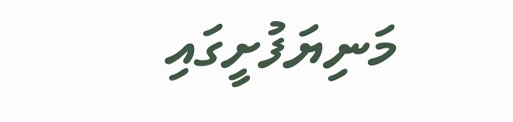މަނިޔަފުށީގައި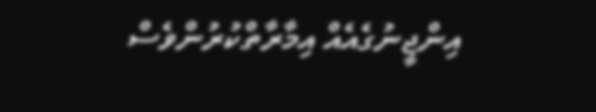އިންޖީނުގެއެއް އިމާރާތްކުރުންވެސް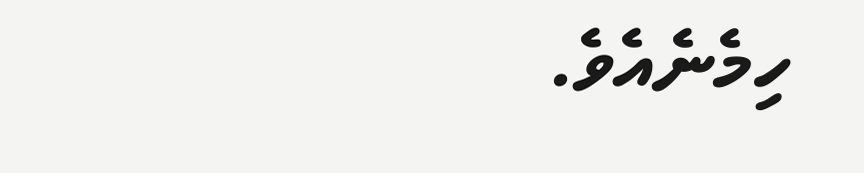ހިމެނެއެވެ.